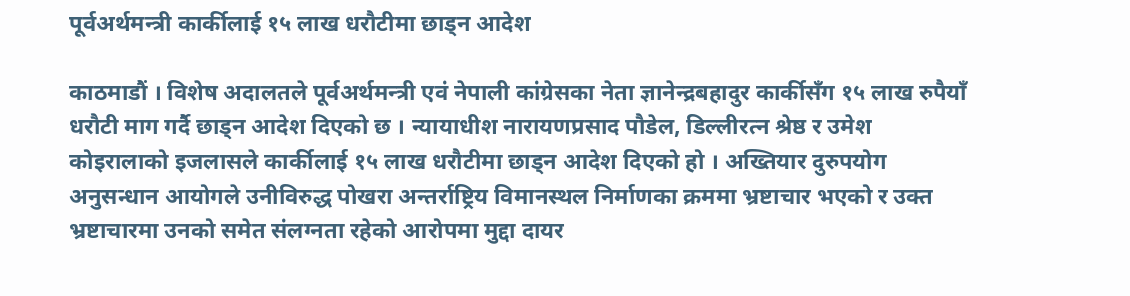पूर्वअर्थमन्त्री कार्कीलाई १५ लाख धरौटीमा छाड्न आदेश

काठमाडौं । विशेष अदालतले पूर्वअर्थमन्त्री एवं नेपाली कांग्रेसका नेता ज्ञानेन्द्रबहादुर कार्कीसँग १५ लाख रुपैयाँ धरौटी माग गर्दै छाड्न आदेश ‍दिएको छ । न्यायाधीश नारायणप्रसाद पौडेल, डिल्लीरत्न श्रेष्ठ र उमेश कोइरालाको इजलासले कार्कीलाई १५ लाख धरौटीमा छाड्न आदेश दिएको हो । अख्तियार दुरुपयोग अनुसन्धान आयोगले उनीविरुद्ध पोखरा अन्तर्राष्ट्रिय विमानस्थल निर्माणका क्रममा भ्रष्टाचार भएको र उक्त भ्रष्टाचारमा उनको समेत संलग्नता रहेको आरोपमा मुद्दा दायर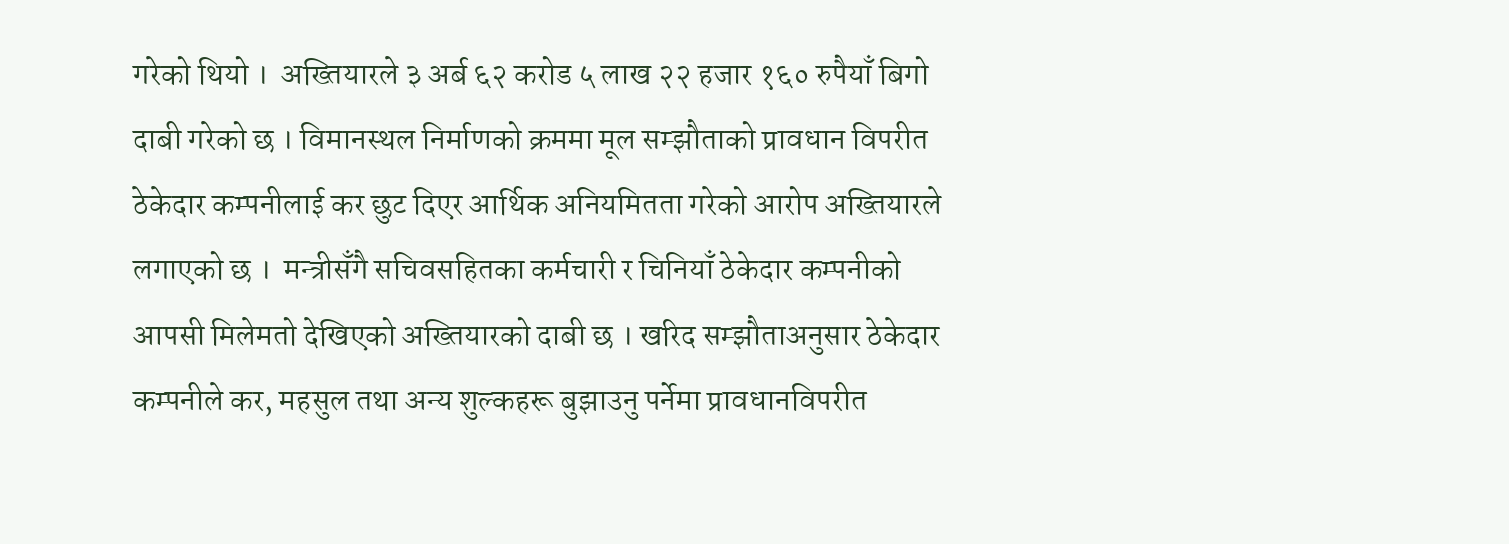गरेको थियो ।  अख्तियारले ३ अर्ब ६२ करोड ५ लाख २२ हजार १६० रुपैयाँ बिगो दाबी गरेको छ । विमानस्थल निर्माणको क्रममा मूल सम्झौताको प्रावधान विपरीत ठेकेदार कम्पनीलाई कर छुट दिएर आर्थिक अनियमितता गरेको आरोप अख्तियारले लगाएको छ ।  मन्त्रीसँगै सचिवसहितका कर्मचारी र चिनियाँ ठेकेदार कम्पनीको आपसी मिलेमतो देखिएको अख्तियारको दाबी छ । खरिद सम्झौताअनुसार ठेकेदार कम्पनीले कर, महसुल तथा अन्य शुल्कहरू बुझाउनु पर्नेमा प्रावधानविपरीत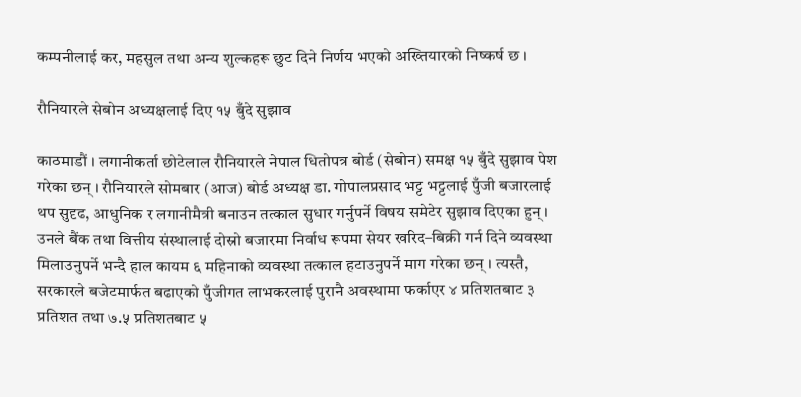कम्पनीलाई कर, महसुल तथा अन्य शुल्कहरू छुट दिने निर्णय भएको अख्तियारको निष्कर्ष छ ।

रौनियारले सेबोन अध्यक्षलाई दिए १५ बुँदे सुझाव

काठमाडौं । लगानीकर्ता छोटेलाल रौनियारले नेपाल धितोपत्र बोर्ड (सेबोन) समक्ष १५ बुँदे सुझाव पेश गरेका छन् । रौनियारले सोमबार (आज) बोर्ड अध्यक्ष डा. गोपालप्रसाद भट्ट भट्टलाई पुँजी बजारलाई थप सुदृढ, आधुनिक र लगानीमैत्री बनाउन तत्काल सुधार गर्नुपर्ने विषय समेटेर सुझाव दिएका हुन् । उनले बैंक तथा वित्तीय संस्थालाई दोस्रो बजारमा निर्वाध रूपमा सेयर खरिद–बिक्री गर्न दिने व्यवस्था मिलाउनुपर्ने भन्दै हाल कायम ६ महिनाको व्यवस्था तत्काल हटाउनुपर्ने माग गरेका छन् । त्यस्तै, सरकारले बजेटमार्फत बढाएको पुँजीगत लाभकरलाई पुरानै अवस्थामा फर्काएर ४ प्रतिशतबाट ३ प्रतिशत तथा ७.५ प्रतिशतबाट ५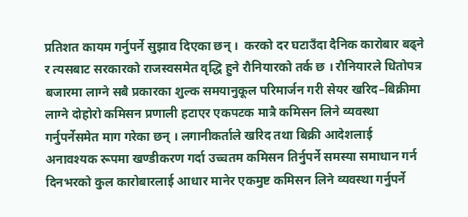प्रतिशत कायम गर्नुपर्ने सुझाव दिएका छन् ।  करको दर घटाउँदा दैनिक कारोबार बढ्ने र त्यसबाट सरकारको राजस्वसमेत वृद्धि हुने रौनियारको तर्क छ । रौनियारले धितोपत्र बजारमा लाग्ने सबै प्रकारका शुल्क समयानुकूल परिमार्जन गरी सेयर खरिद–बिक्रीमा लाग्ने दोहोरो कमिसन प्रणाली हटाएर एकपटक मात्रै कमिसन लिने व्यवस्था गर्नुपर्नेसमेत माग गरेका छन् । लगानीकर्ताले खरिद तथा बिक्री आदेशलाई अनावश्यक रूपमा खण्डीकरण गर्दा उच्चतम कमिसन तिर्नुपर्ने समस्या समाधान गर्न दिनभरको कुल कारोबारलाई आधार मानेर एकमुष्ट कमिसन लिने व्यवस्था गर्नुपर्ने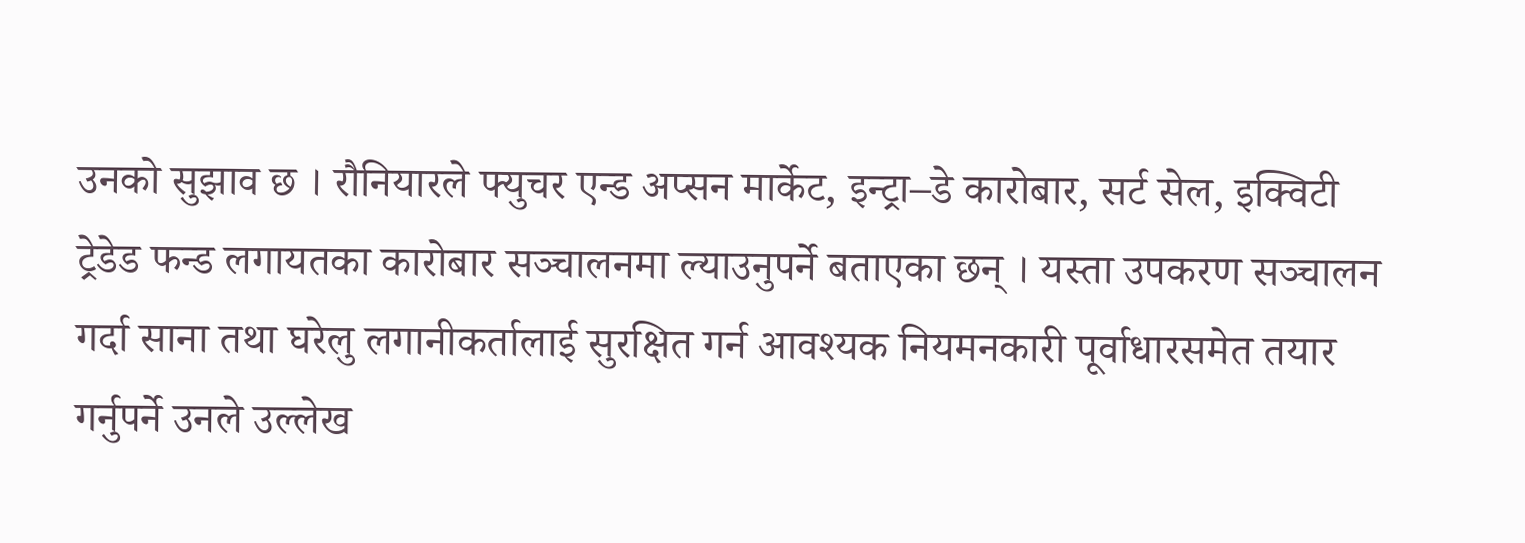उनको सुझाव छ । रौनियारले फ्युचर एन्ड अप्सन मार्केट, इन्ट्रा–डे कारोबार, सर्ट सेल, इक्विटी ट्रेडेड फन्ड लगायतका कारोबार सञ्चालनमा ल्याउनुपर्ने बताएका छन् । यस्ता उपकरण सञ्चालन गर्दा साना तथा घरेलु लगानीकर्तालाई सुरक्षित गर्न आवश्यक नियमनकारी पूर्वाधारसमेत तयार गर्नुपर्ने उनले उल्लेख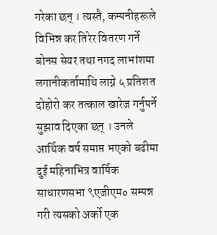गरेका छन् । त्यस्तै, कम्पनीहरूले विभिन्न कर तिरेर वितरण गर्ने बोनस सेयर तथा नगद लाभांशमा लगानीकर्तामाथि लाग्ने ५ प्रतिशत दोहोरो कर तत्काल खारेज गर्नुपर्ने सुझाव दिएका छन् । उनले आर्थिक वर्ष समाप्त भएको बढीमा दुई महिनाभित्र वार्षिक साधारणसभा ९एजीएम० सम्पन्न गरी त्यसको अर्को एक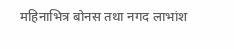महिनाभित्र बोनस तथा नगद लाभांश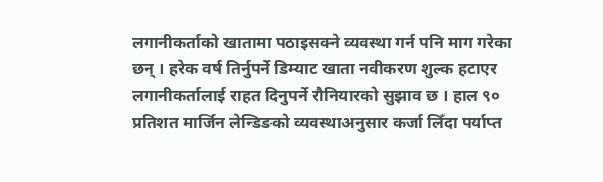लगानीकर्ताको खातामा पठाइसक्ने व्यवस्था गर्न पनि माग गरेका छन् । हरेक वर्ष तिर्नुपर्ने डिम्याट खाता नवीकरण शुल्क हटाएर लगानीकर्तालाई राहत दिनुपर्ने रौनियारको सुझाव छ । हाल ९० प्रतिशत मार्जिन लेन्डिङको व्यवस्थाअनुसार कर्जा लिँदा पर्याप्त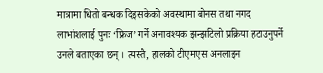मात्रामा धितो बन्धक दिइसकेको अवस्थामा बोनस तथा नगद लाभांशलाई पुनः ‘फ्रिज’ गर्ने अनावश्यक झन्झटिलो प्रक्रिया हटाउनुपर्ने उनले बताएका छन् । त्यस्तै, हालको टीएमएस अनलाइन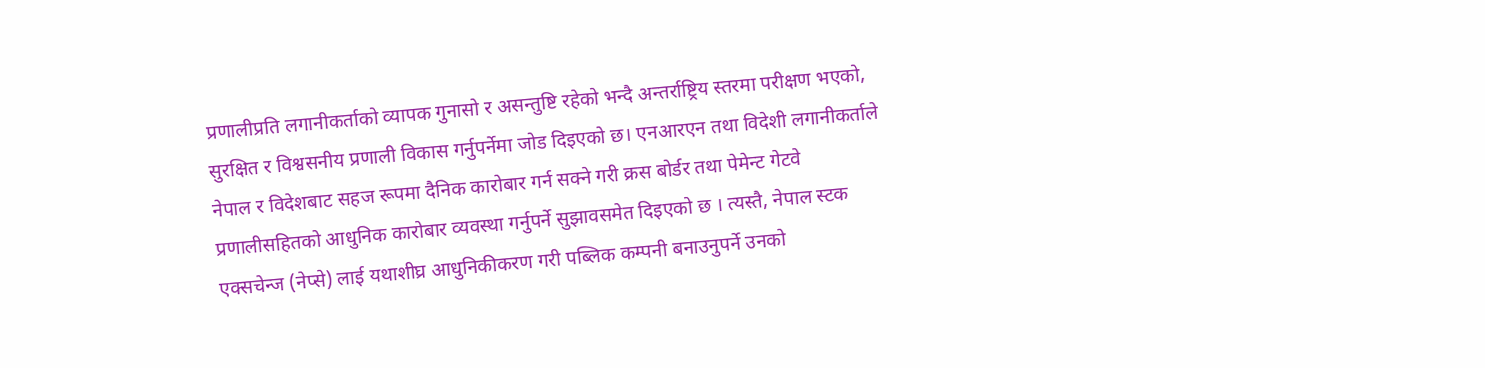प्रणालीप्रति लगानीकर्ताको व्यापक गुनासो र असन्तुष्टि रहेको भन्दै अन्तर्राष्ट्रिय स्तरमा परीक्षण भएको, सुरक्षित र विश्वसनीय प्रणाली विकास गर्नुपर्नेमा जोड दिइएको छ। एनआरएन तथा विदेशी लगानीकर्ताले नेपाल र विदेशबाट सहज रूपमा दैनिक कारोबार गर्न सक्ने गरी क्रस बोर्डर तथा पेमेन्ट गेटवे प्रणालीसहितको आधुनिक कारोबार व्यवस्था गर्नुपर्ने सुझावसमेत दिइएको छ । त्यस्तै, नेपाल स्टक एक्सचेन्ज (नेप्से) लाई यथाशीघ्र आधुनिकीकरण गरी पब्लिक कम्पनी बनाउनुपर्ने उनको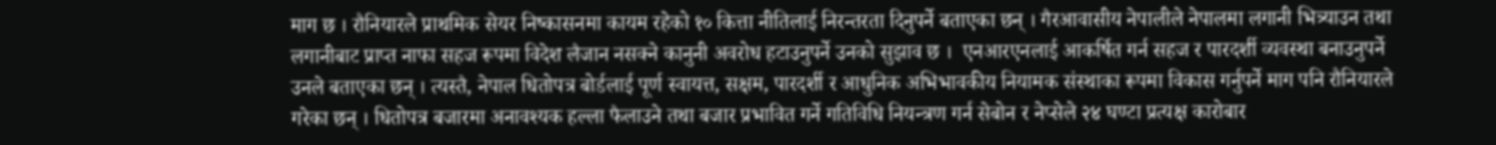माग छ । रौनियारले प्राथमिक सेयर निष्कासनमा कायम रहेको १० कित्ता नीतिलाई निरन्तरता दिनुपर्ने बताएका छन् । गैरआवासीय नेपालीले नेपालमा लगानी भित्र्याउन तथा लगानीबाट प्राप्त नाफा सहज रूपमा विदेश लैजान नसक्ने कानुनी अवरोध हटाउनुपर्ने उनको सुझाव छ ।  एनआरएनलाई आकर्षित गर्न सहज र पारदर्शी व्यवस्था बनाउनुपर्ने उनले बताएका छन् । त्यस्तै, नेपाल धितोपत्र बोर्डलाई पूर्ण स्वायत्त, सक्षम, पारदर्शी र आधुनिक अभिभावकीय नियामक संस्थाका रूपमा विकास गर्नुपर्ने माग पनि रौनियारले गरेका छन् । धितोपत्र बजारमा अनावश्यक हल्ला फैलाउने तथा बजार प्रभावित गर्ने गतिविधि नियन्त्रण गर्न सेबोन र नेप्सेले २४ घण्टा प्रत्यक्ष कारोबार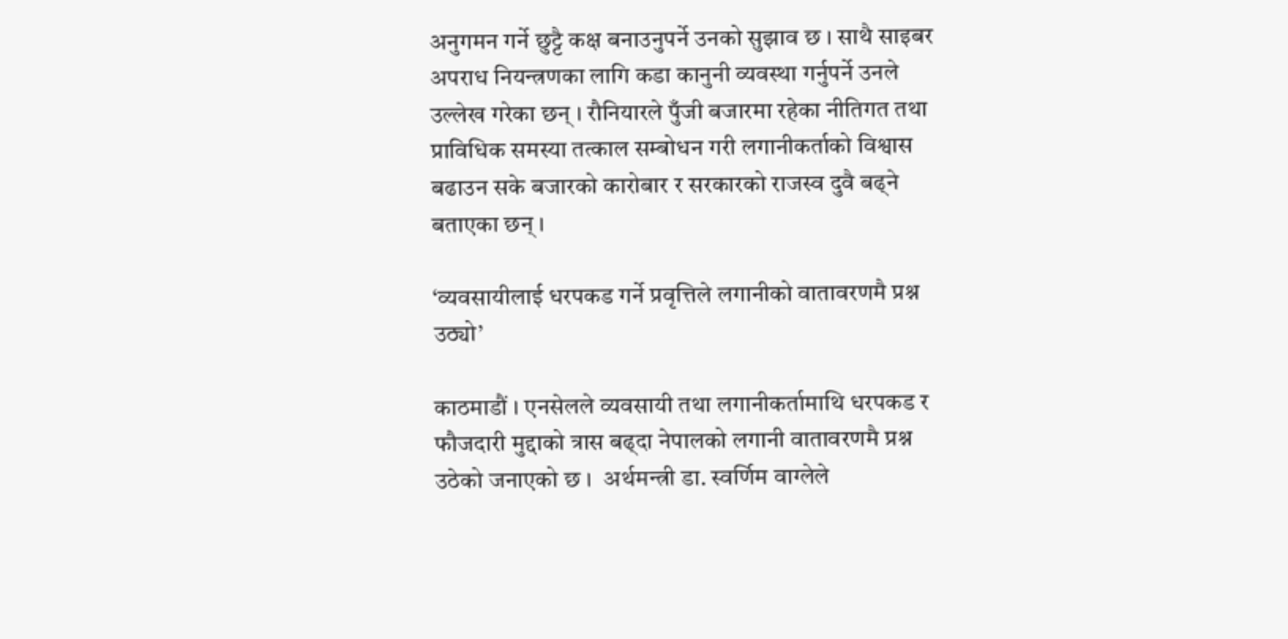अनुगमन गर्ने छुट्टै कक्ष बनाउनुपर्ने उनको सुझाव छ । साथै साइबर अपराध नियन्त्रणका लागि कडा कानुनी व्यवस्था गर्नुपर्ने उनले उल्लेख गरेका छन् । रौनियारले पुँजी बजारमा रहेका नीतिगत तथा प्राविधिक समस्या तत्काल सम्बोधन गरी लगानीकर्ताको विश्वास बढाउन सके बजारको कारोबार र सरकारको राजस्व दुवै बढ्ने बताएका छन् ।

‘व्यवसायीलाई धरपकड गर्ने प्रवृत्तिले लगानीको वातावरणमै प्रश्न उठ्यो’

काठमाडौं । एनसेलले व्यवसायी तथा लगानीकर्तामाथि धरपकड र फौजदारी मुद्दाको त्रास बढ्दा नेपालको लगानी वातावरणमै प्रश्न उठेको जनाएको छ ।  अर्थमन्त्री डा. स्वर्णिम वाग्लेले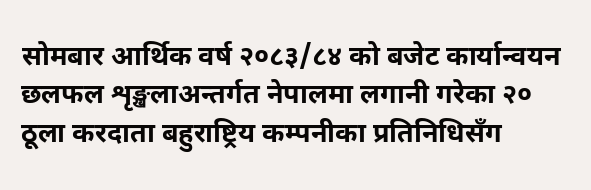सोमबार आर्थिक वर्ष २०८३/८४ को बजेट कार्यान्वयन छलफल शृङ्खलाअन्तर्गत नेपालमा लगानी गरेका २० ठूला करदाता बहुराष्ट्रिय कम्पनीका प्रतिनिधिसँग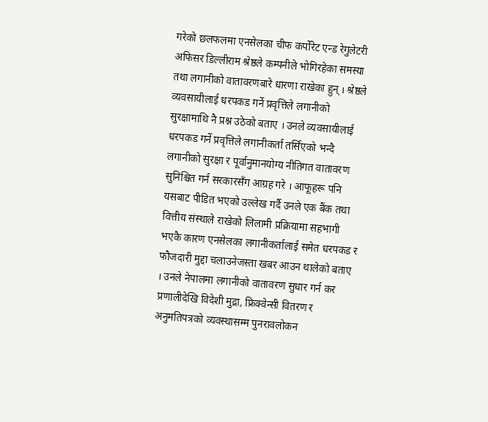गरेको छलफलमा एनसेलका चीफ कर्पोरेट एन्ड रेगुलेटरी अफिसर डिल्लीराम श्रेष्ठले कम्पनीले भोगिरहेका समस्या तथा लगानीको वातावरणबारे धारणा राखेका हुन् । श्रेष्ठले व्यवसायीलाई धरपकड गर्ने प्रवृत्तिले लगानीको सुरक्षामाथि नै प्रश्न उठेको बताए । उनले व्यवसायीलाई धरपकड गर्ने प्रवृत्तिले लगानीकर्ता तर्सिएको भन्दै लगानीको सुरक्षा र पूर्वानुमानयोग्य नीतिगत वातावरण सुनिश्चित गर्न सरकारसँग आग्रह गरे । आफूहरू पनि यसबाट पीडित भएको उल्लेख गर्दै उनले एक बैंक तथा वित्तीय संस्थाले राखेको लिलामी प्रक्रियामा सहभागी भएकै कारण एनसेलका लगानीकर्तालाई समेत धरपकड र फौजदारी मुद्दा चलाउनेजस्ता खबर आउन थालेको बताए । उनले नेपालमा लगानीको वातावरण सुधार गर्न कर प्रणालीदेखि विदेशी मुद्रा, फ्रिक्वेन्सी वितरण र अनुमतिपत्रको व्यवस्थासम्म पुनरावलोकन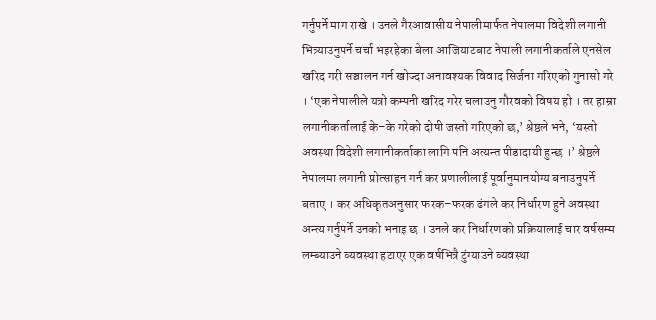गर्नुपर्ने माग राखे । उनले गैरआवासीय नेपालीमार्फत नेपालमा विदेशी लगानी भित्र्याउनुपर्ने चर्चा भइरहेका बेला आजियाटबाट नेपाली लगानीकर्ताले एनसेल खरिद गरी सञ्चालन गर्न खोज्दा अनावश्यक विवाद सिर्जना गरिएको गुनासो गरे । ‘एक नेपालीले यत्रो कम्पनी खरिद गरेर चलाउनु गौरवको विषय हो । तर हाम्रा लगानीकर्तालाई के–के गरेको दोषी जस्तो गरिएको छ,’ श्रेष्ठले भने, ‘यस्तो अवस्था विदेशी लगानीकर्ताका लागि पनि अत्यन्त पीडादायी हुन्छ ।’ श्रेष्ठले नेपालमा लगानी प्रोत्साहन गर्न कर प्रणालीलाई पूर्वानुमानयोग्य बनाउनुपर्ने बताए । कर अधिकृतअनुसार फरक–फरक ढंगले कर निर्धारण हुने अवस्था अन्त्य गर्नुपर्ने उनको भनाइ छ । उनले कर निर्धारणको प्रक्रियालाई चार वर्षसम्म लम्ब्याउने व्यवस्था हटाएर एक वर्षभित्रै टुंग्याउने व्यवस्था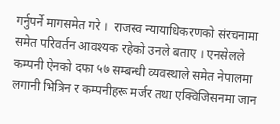गर्नुपर्ने मागसमेत गरे ।  राजस्व न्यायाधिकरणको संरचनामा समेत परिवर्तन आवश्यक रहेको उनले बताए । एनसेलले कम्पनी ऐनको दफा ५७ सम्बन्धी व्यवस्थाले समेत नेपालमा लगानी भित्रिन र कम्पनीहरू मर्जर तथा एक्विजिसनमा जान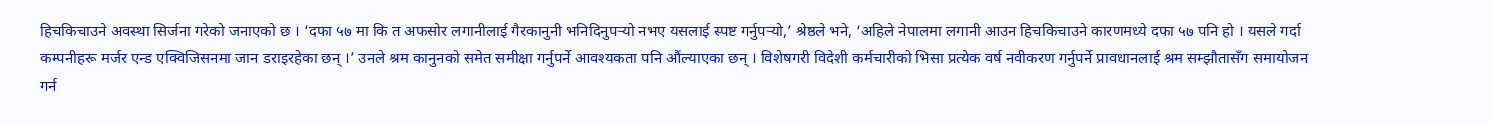हिचकिचाउने अवस्था सिर्जना गरेको जनाएको छ । ‘दफा ५७ मा कि त अफसोर लगानीलाई गैरकानुनी भनिदिनुपर्‍यो नभए यसलाई स्पष्ट गर्नुपर्‍यो,’ श्रेष्ठले भने, ‘अहिले नेपालमा लगानी आउन हिचकिचाउने कारणमध्ये दफा ५७ पनि हो । यसले गर्दा कम्पनीहरू मर्जर एन्ड एक्विजिसनमा जान डराइरहेका छन् ।’ उनले श्रम कानुनको समेत समीक्षा गर्नुपर्ने आवश्यकता पनि औंल्याएका छन् । विशेषगरी विदेशी कर्मचारीको भिसा प्रत्येक वर्ष नवीकरण गर्नुपर्ने प्रावधानलाई श्रम सम्झौतासँग समायोजन गर्न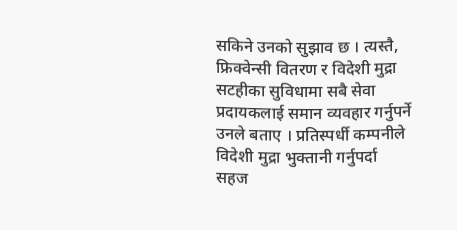सकिने उनको सुझाव छ । त्यस्तै, फ्रिक्वेन्सी वितरण र विदेशी मुद्रा सटहीका सुविधामा सबै सेवा प्रदायकलाई समान व्यवहार गर्नुपर्ने उनले बताए । प्रतिस्पर्धी कम्पनीले विदेशी मुद्रा भुक्तानी गर्नुपर्दा सहज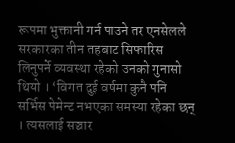रूपमा भुक्तानी गर्न पाउने तर एनसेलले सरकारका तीन तहबाट सिफारिस लिनुपर्ने व्यवस्था रहेको उनको गुनासो थियो । ‘विगत दुई वर्षमा कुनै पनि सर्भिस पेमेन्ट नभएका समस्या रहेका छन् । त्यसलाई सञ्चार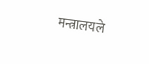मन्त्रालयले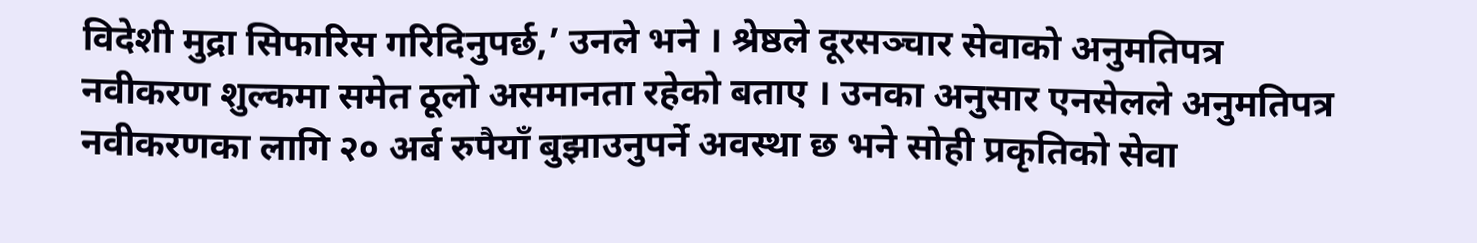विदेशी मुद्रा सिफारिस गरिदिनुपर्छ,’ उनले भने । श्रेष्ठले दूरसञ्चार सेवाको अनुमतिपत्र नवीकरण शुल्कमा समेत ठूलो असमानता रहेको बताए । उनका अनुसार एनसेलले अनुमतिपत्र नवीकरणका लागि २० अर्ब रुपैयाँ बुझाउनुपर्ने अवस्था छ भने सोही प्रकृतिको सेवा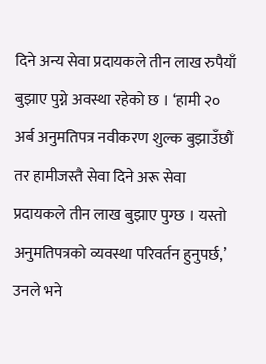दिने अन्य सेवा प्रदायकले तीन लाख रुपैयाँ बुझाए पुग्ने अवस्था रहेको छ । ‘हामी २० अर्ब अनुमतिपत्र नवीकरण शुल्क बुझाउँछौं तर हामीजस्तै सेवा दिने अरू सेवा प्रदायकले तीन लाख बुझाए पुग्छ । यस्तो अनुमतिपत्रको व्यवस्था परिवर्तन हुनुपर्छ,’ उनले भने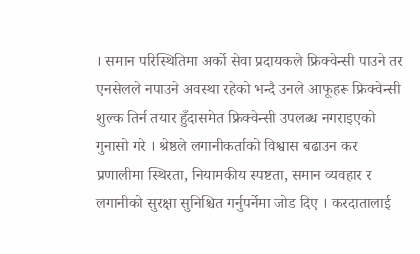। समान परिस्थितिमा अर्को सेवा प्रदायकले फ्रिक्वेन्सी पाउने तर एनसेलले नपाउने अवस्था रहेको भन्दै उनले आफूहरू फ्रिक्वेन्सी शुल्क तिर्न तयार हुँदासमेत फ्रिक्वेन्सी उपलब्ध नगराइएको गुनासो गरे । श्रेष्ठले लगानीकर्ताको विश्वास बढाउन कर प्रणालीमा स्थिरता, नियामकीय स्पष्टता, समान व्यवहार र लगानीको सुरक्षा सुनिश्चित गर्नुपर्नेमा जोड दिए । करदातालाई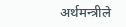अर्थमन्त्रीले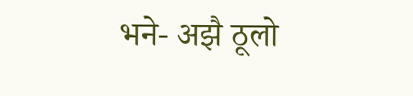भने- अझै ठूलो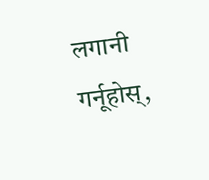लगानी गर्नूहोस्,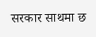सरकार साथमा छ